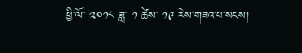ཕྱི་ལོ་ ༢༠༡༨ ཟླ་ ༡ ཚེས་ ༡༩ རེས་གཟའ་པ་སངས།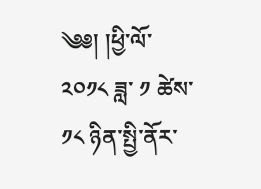༄༅། །ཕྱི་ལོ་ ༢༠༡༨ ཟླ་ ༡ ཚེས་ ༡༨ ཉིན་སྤྱི་ནོར་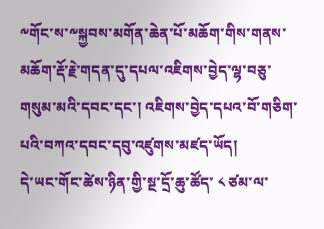༸གོང་ས་༸སྐྱབས་མགོན་ཆེན་པོ་མཆོག་གིས་གནས་མཆོག་རྡོ་རྗེ་གདན་དུ་དཔལ་འཇིགས་བྱེད་ལྷ་བཅུ་གསུམ་མའི་དབང་དང་། འཇིགས་བྱེད་དཔའ་བོ་གཅིག་པའི་བཀའ་དབང་དབུ་འཛུགས་མཛད་ཡོད།
དེ་ཡང་གོང་ཚེས་ཉིན་གྱི་སྔ་དྲོ་ཆུ་ཚོད་ ༨ ཙམ་ལ་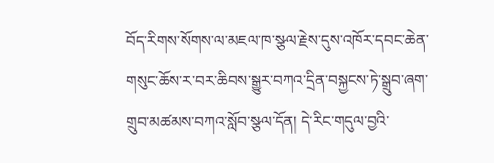བོད་རིགས་སོགས་ལ་མཇལ་ཁ་སྩལ་རྗེས་དུས་འཁོར་དབང་ཆེན་གསུང་ཆོས་ར་བར་ཆིབས་སྒྱུར་བཀའ་དྲིན་བསྐྱངས་ཏེ་སྒྲུབ་ཞག་གྲུབ་མཚམས་བཀའ་སློབ་སྩལ་དོན། དེ་རིང་གདུལ་བྱའི་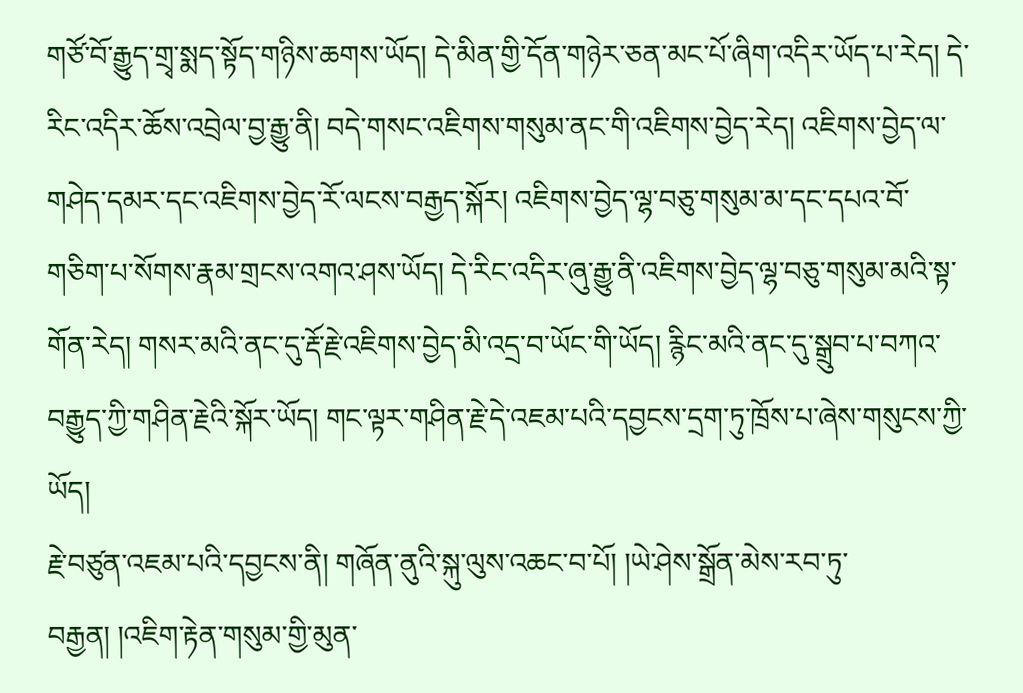གཙོ་བོ་རྒྱུད་གྲྭ་སྨད་སྟོད་གཉིས་ཆགས་ཡོད། དེ་མིན་གྱི་དོན་གཉེར་ཅན་མང་པོ་ཞིག་འདིར་ཡོད་པ་རེད། དེ་རིང་འདིར་ཆོས་འབྲེལ་བྱ་རྒྱུ་ནི། བདེ་གསང་འཇིགས་གསུམ་ནང་གི་འཇིགས་བྱེད་རེད། འཇིགས་བྱེད་ལ་གཤེད་དམར་དང་འཇིགས་བྱེད་རོ་ལངས་བརྒྱད་སྐོར། འཇིགས་བྱེད་ལྷ་བཅུ་གསུམ་མ་དང་དཔའ་བོ་གཅིག་པ་སོགས་རྣམ་གྲངས་འགའ་ཤས་ཡོད། དེ་རིང་འདིར་ཞུ་རྒྱུ་ནི་འཇིགས་བྱེད་ལྷ་བཅུ་གསུམ་མའི་སྟ་གོན་རེད། གསར་མའི་ནང་དུ་རྡོ་རྗེ་འཇིགས་བྱེད་མི་འདྲ་བ་ཡོང་གི་ཡོད། རྙིང་མའི་ནང་དུ་སྒྲུབ་པ་བཀའ་བརྒྱུད་ཀྱི་གཤིན་རྗེའི་སྐོར་ཡོད། གང་ལྟར་གཤིན་རྗེ་དེ་འཇམ་པའི་དབྱངས་དྲག་ཏུ་ཁྲོས་པ་ཞེས་གསུངས་ཀྱི་ཡོད།
རྗེ་བཙུན་འཇམ་པའི་དབྱངས་ནི། གཞོན་ནུའི་སྐུ་ལུས་འཆང་བ་པོ། །ཡེ་ཤེས་སྒྲོན་མེས་རབ་ཏུ་བརྒྱན། །འཇིག་རྟེན་གསུམ་གྱི་མུན་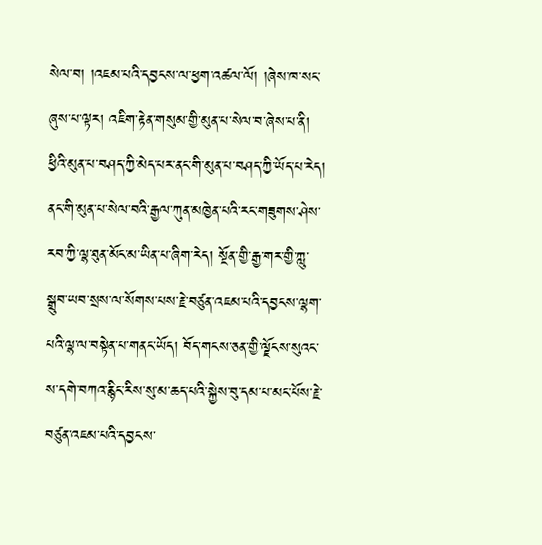སེལ་བ། །འཇམ་པའི་དབྱངས་ལ་ཕྱག་འཚལ་ལོ། །ཞེས་ཁ་སང་ཞུས་པ་ལྟར། འཇིག་རྟེན་གསུམ་གྱི་མུན་པ་སེལ་བ་ཞེས་པ་ནི། ཕྱིའི་མུན་པ་བཤད་ཀྱི་མེད་པར་ནང་གི་མུན་པ་བཤད་ཀྱི་ཡོད་པ་རེད། ནང་གི་མུན་པ་སེལ་བའི་རྒྱལ་ཀུན་མཁྱེན་པའི་རང་གཟུགས་ཤེས་རབ་ཀྱི་ལྷ་ཐུན་མོང་མ་ཡིན་པ་ཞིག་རེད། སྔོན་གྱི་རྒྱ་གར་གྱི་ཀླུ་སྒྲུབ་ཡབ་སྲས་ལ་སོགས་པས་རྗེ་བཙུན་འཇམ་པའི་དབྱངས་ལྷག་པའི་ལྷ་ལ་བསྟེན་པ་གནང་ཡོད། བོད་གངས་ཅན་གྱི་ལྗོངས་སུའང་ས་དགེ་བཀའ་རྙིང་རིས་སུ་མ་ཆད་པའི་སྐྱེས་བུ་དམ་པ་མང་པོས་རྗེ་བཙུན་འཇམ་པའི་དབྱངས་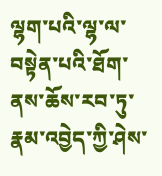ལྷག་པའི་ལྷ་ལ་བསྟེན་པའི་ཐོག་ནས་ཆོས་རབ་ཏུ་རྣམ་འབྱེད་ཀྱི་ཤེས་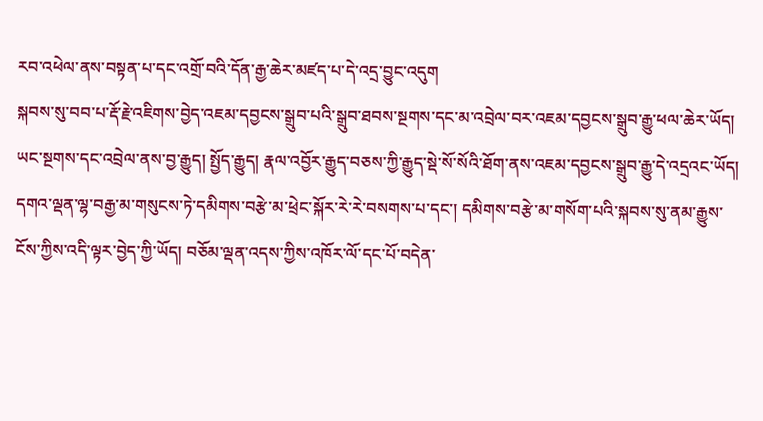རབ་འཕེལ་ནས་བསྟན་པ་དང་འགྲོ་བའི་དོན་རྒྱ་ཆེར་མཛད་པ་དེ་འདྲ་བྱུང་འདུག
སྐབས་སུ་བབ་པ་རྡོ་རྗེ་འཇིགས་བྱེད་འཇམ་དབྱངས་སྒྲུབ་པའི་སྒྲུབ་ཐབས་སྔགས་དང་མ་འབྲེལ་བར་འཇམ་དབྱངས་སྒྲུབ་རྒྱུ་ཕལ་ཆེར་ཡོད། ཡང་སྔགས་དང་འབྲེལ་ནས་བྱ་རྒྱུད། སྤྱོད་རྒྱུད། རྣལ་འབྱོར་རྒྱུད་བཅས་ཀྱི་རྒྱུད་སྡེ་སོ་སོའི་ཐོག་ནས་འཇམ་དབྱངས་སྒྲུབ་རྒྱུ་དེ་འདྲའང་ཡོད།
དགའ་ལྡན་ལྷ་བརྒྱ་མ་གསུངས་ཏེ་དམིགས་བརྩེ་མ་ཕྲེང་སྐོར་རེ་རེ་བསགས་པ་དང་། དམིགས་བརྩེ་མ་གསོག་པའི་སྐབས་སུ་ནམ་རྒྱུས་ངོས་ཀྱིས་འདི་ལྟར་བྱེད་ཀྱི་ཡོད། བཅོམ་ལྡན་འདས་ཀྱིས་འཁོར་ལོ་དང་པོ་བདེན་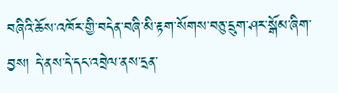བཞིའི་ཆོས་འཁོར་གྱི་བདེན་བཞི་མི་རྟག་སོགས་བཅུ་དྲུག་ཤར་སྒོམ་ཞིག་བྱས། དེ་ནས་དེ་དང་འབྲེལ་ནས་དྲན་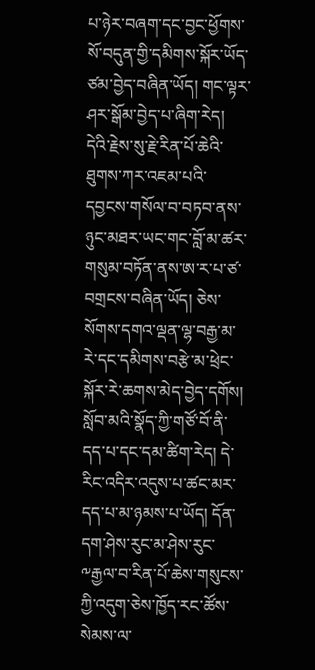པ་ཉེར་བཞག་དང་བྱང་ཕྱོགས་སོ་བདུན་གྱི་དམིགས་སྐོར་ཡོད་ཙམ་བྱེད་བཞིན་ཡོད། གང་ལྟར་ཤར་སྒོམ་བྱེད་པ་ཞིག་རེད། དེའི་རྗེས་སུ་རྗེ་རིན་པོ་ཆེའི་ཐུགས་ཀར་འཇམ་པའི་དབྱངས་གསོལ་བ་བཏབ་ནས་ཉུང་མཐར་ཡང་གང་བློ་མ་ཚར་གསུམ་བཏོན་ནས་ཨ་ར་པ་ཙ་བགྲངས་བཞིན་ཡོད། ཅེས་སོགས་དགའ་ལྡན་ལྷ་བརྒྱ་མ་རེ་དང་དམིགས་བརྩེ་མ་ཕྲེང་སྐོར་རེ་ཆགས་མེད་བྱེད་དགོས།
སློབ་མའི་སྣོད་ཀྱི་གཙོ་བོ་ནི་དད་པ་དང་དམ་ཚིག་རེད། དེ་རིང་འདིར་འདུས་པ་ཚང་མར་དད་པ་མ་ཉམས་པ་ཡོད། དོན་དག་ཤེས་རུང་མ་ཤེས་རུང་༸རྒྱལ་བ་རིན་པོ་ཆེས་གསུངས་ཀྱི་འདུག་ཅེས་ཁྱོད་རང་ཚོས་སེམས་ལ་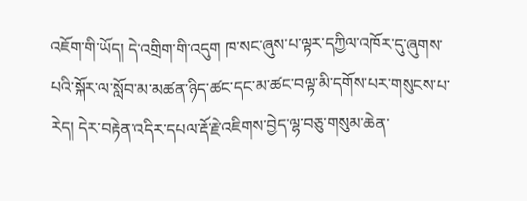འཇོག་གི་ཡོད། དེ་འགྲིག་གི་འདུག ཁ་སང་ཞུས་པ་ལྟར་དཀྱིལ་འཁོར་དུ་ཞུགས་པའི་སྐོར་ལ་སློབ་མ་མཚན་ཉིད་ཚང་དང་མ་ཚང་བལྟ་མི་དགོས་པར་གསུངས་པ་རེད། དེར་བརྟེན་འདིར་དཔལ་རྡོ་རྗེ་འཇིགས་བྱེད་ལྷ་བཅུ་གསུམ་ཆེན་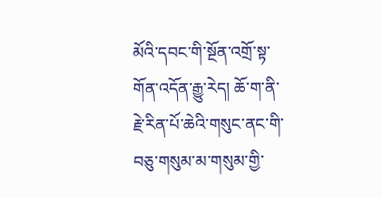མོའི་དབང་གི་སྔོན་འགྲོ་སྟ་གོན་འདོན་རྒྱུ་རེད། ཆོ་ག་ནི་རྗེ་རིན་པོ་ཆེའི་གསུང་ནང་གི་བཅུ་གསུམ་མ་གསུམ་གྱི་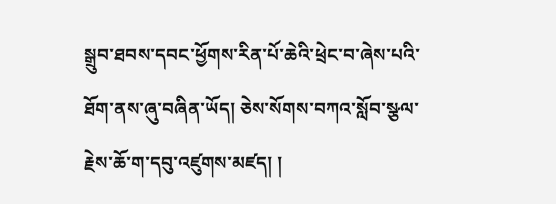སྒྲུབ་ཐབས་དབང་ཕྱོགས་རིན་པོ་ཆེའི་ཕྲེང་བ་ཞེས་པའི་ཐོག་ནས་ཞུ་བཞིན་ཡོད། ཅེས་སོགས་བཀའ་སློབ་སྩལ་རྗེས་ཆོ་ག་དབུ་འཛུགས་མཛད། །